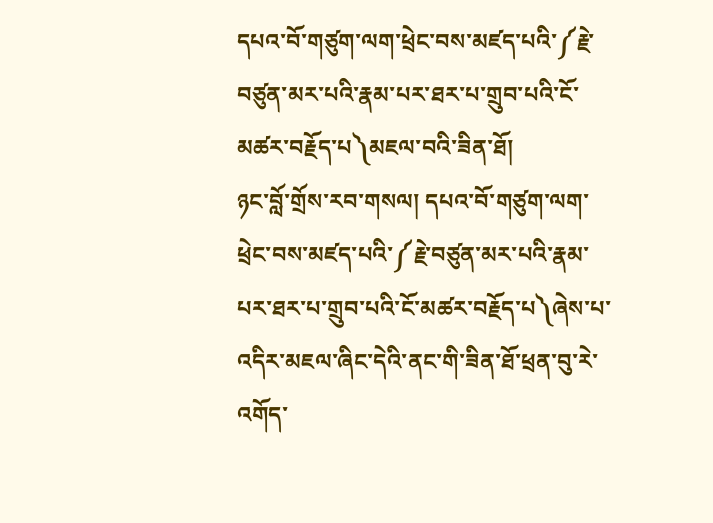དཔའ་བོ་གཙུག་ལག་ཕྲེང་བས་མཛད་པའི་༼རྗེ་བཙུན་མར་པའི་རྣམ་པར་ཐར་པ་གྲུབ་པའི་ངོ་མཚར་བརྗོད་པ༽མཇལ་བའི་ཟིན་ཐོ།
ཉང་བློ་གྲོས་རབ་གསལ། དཔའ་བོ་གཙུག་ལག་ཕྲེང་བས་མཛད་པའི་༼རྗེ་བཙུན་མར་པའི་རྣམ་པར་ཐར་པ་གྲུབ་པའི་ངོ་མཚར་བརྗོད་པ༽ཞེས་པ་འདིར་མཇལ་ཞིང་དེའི་ནང་གི་ཟིན་ཐོ་ཕྲན་བུ་རེ་འགོད་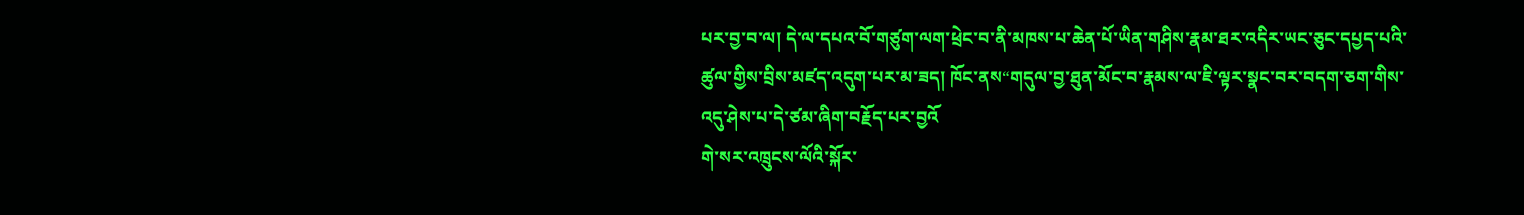པར་བྱ་བ་ལ། དེ་ལ་དཔའ་བོ་གཙུག་ལག་ཕྲེང་བ་ནི་མཁས་པ་ཆེན་པོ་ཡིན་གཤིས་རྣམ་ཐར་འདིར་ཡང་ཅུང་དཔྱད་པའི་ཚུལ་གྱིས་བྲིས་མཛད་འདུག་པར་མ་ཟད། ཁོང་ནས“གདུལ་བྱ་ཐུན་མོང་བ་རྣམས་ལ་ཇི་ལྟར་སྣང་བར་བདག་ཅག་གིས་འདུ་ཤེས་པ་དེ་ཙམ་ཞིག་བརྗོད་པར་བྱའོ
གེ་སར་འཁྲུངས་ལོའི་སྐོར་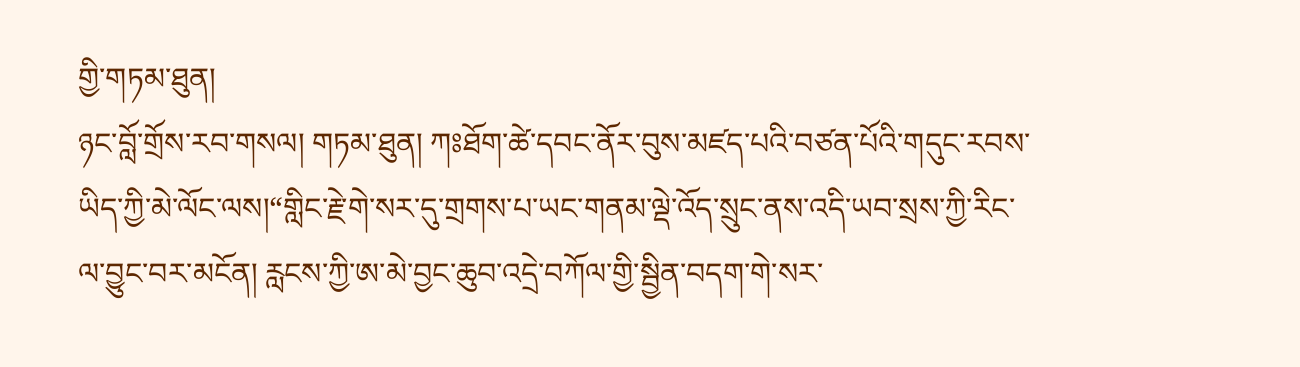གྱི་གཏམ་ཐུན།
ཉང་བློ་གྲོས་རབ་གསལ། གཏམ་ཐུན། ཀཿཐོག་ཚེ་དབང་ནོར་བུས་མཛད་པའི་བཙན་པོའི་གདུང་རབས་ཡིད་ཀྱི་མེ་ལོང་ལས།“གླིང་རྗེ་གེ་སར་དུ་གྲགས་པ་ཡང་གནམ་ལྡེ་འོད་སྲུང་ནས་འདི་ཡབ་སྲས་ཀྱི་རིང་ལ་བྱུང་བར་མངོན། རླངས་ཀྱི་ཨ་མེ་བྱང་ཆུབ་འདྲེ་བཀོལ་གྱི་སྦྱིན་བདག་གེ་སར་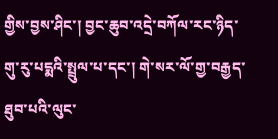གྱིས་བྱས་ཤིང་། བྱང་ཆུབ་འདྲེ་བཀོལ་རང་ཉིད་གུ་རུ་པདྨའི་སྤྲུལ་པ་དང་། གེ་སར་ལོ་གྱ་བརྒྱད་ཐུབ་པའི་ལུང་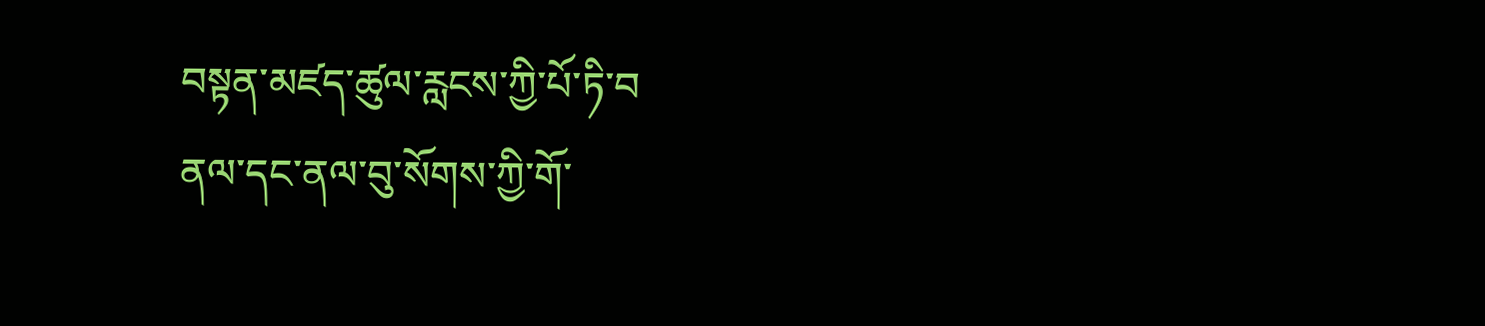བསྟན་མཛད་ཚུལ་རླངས་ཀྱི་པོ་ཏི་བ
ནལ་དང་ནལ་བུ་སོགས་ཀྱི་གོ་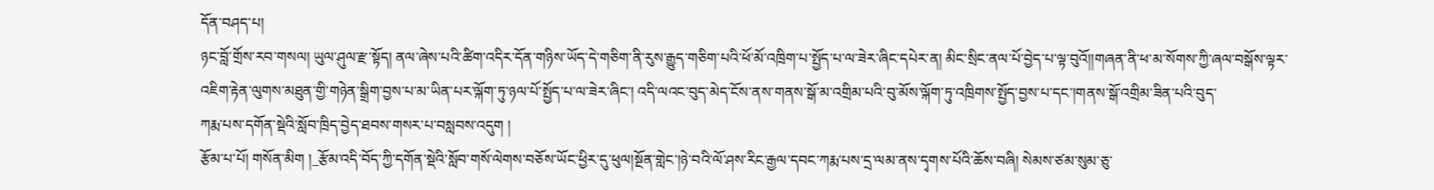དོན་བཤད་པ།
ཉང་བློ་གྲོས་རབ་གསལ། ཡུལ་ཤུལ་རྫ་སྟོད། ནལ་ཞེས་པའི་ཚིག་འདིར་དོན་གཉིས་ཡོད་དེ་གཅིག་ནི་རུས་རྒྱུད་གཅིག་པའི་ཕོ་མོ་འཁྲིག་པ་སྤྱོད་པ་ལ་ཟེར་ཞིང་དཔེར་ན། མིང་སྲིང་ནལ་པོ་བྱེད་པ་ལྟ་བུའོ།།གཞན་ནི་ཕ་མ་སོགས་ཀྱི་ཞལ་བསྒོས་ལྟར་འཇིག་རྟེན་ལུགས་མཐུན་གྱི་གཉེན་སྒྲིག་བྱས་པ་མ་ཡིན་པར་ལྐོག་ཏུ་ཉལ་པོ་སྤྱོད་པ་ལ་ཟེར་ཞིང་། འདི་ལའང་བུད་མེད་ངོས་ནས་གནས་སྒོ་མ་འགྲིམ་པའི་བུ་མོས་ལྐོག་ཏུ་འཁྲིགས་སྤྱོད་བྱས་པ་དང་།གནས་སྒོ་འགྲིམ་ཟིན་པའི་བུད་
ཀརྨ་པས་དགོན་སྡེའི་སློབ་ཁྲིད་བྱེད་ཐབས་གསར་པ་བསླབས་འདུག །
རྩོམ་པ་པོ། གསོན་མིག །_རྩོམ་འདི་བོད་ཀྱི་དགོན་སྡེའི་སློབ་གསོ་ལེགས་བཅོས་ཡོང་ཕྱིར་དུ་ཕུལ།སྔོན་གླེང་།ཉེ་བའི་ལོ་ཤས་རིང་རྒྱལ་དབང་ཀརྨ་པས་དྲ་ལམ་ནས་དྭགས་པོའི་ཆོས་བཞི། སེམས་ཙམ་སུམ་ཅུ་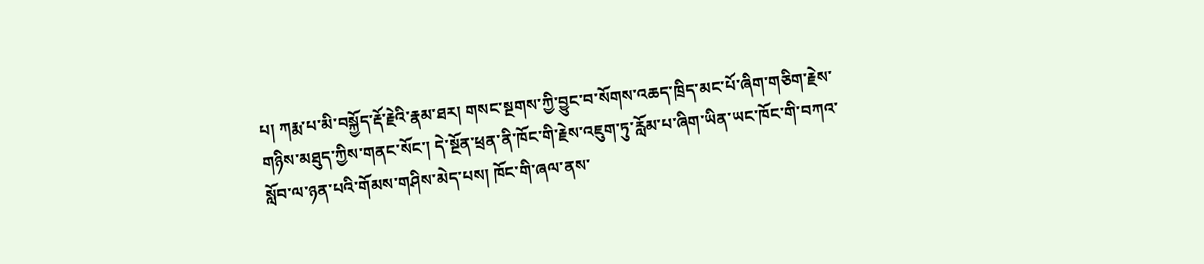པ། ཀརྨ་པ་མི་བསྐྱོད་རྡོ་རྗེའི་རྣམ་ཐར། གསང་སྔགས་ཀྱི་བྱུང་བ་སོགས་འཆད་ཁྲིད་མང་པོ་ཞིག་གཅིག་རྗེས་གཉིས་མཐུད་ཀྱིས་གནང་སོང་། དེ་སྔོན་ཕྲན་ནི་ཁོང་གི་རྗེས་འཇུག་ཏུ་རློམ་པ་ཞིག་ཡིན་ཡང་ཁོང་གི་བཀའ་སློབ་ལ་ཉན་པའི་གོམས་གཤིས་མེད་པས། ཁོང་གི་ཞལ་ནས་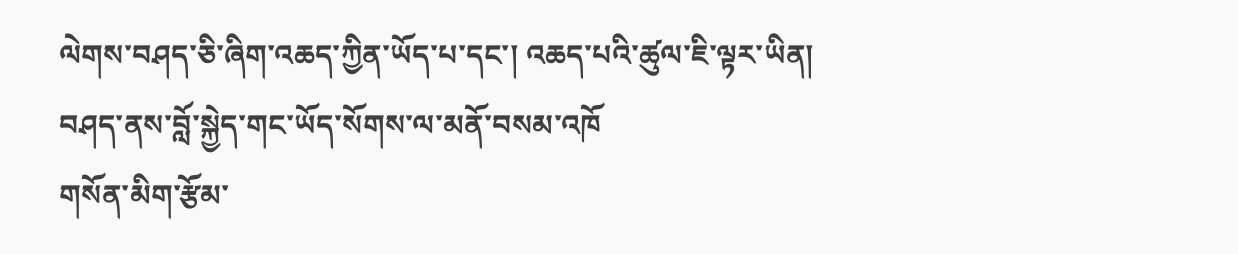ལེགས་བཤད་ཅི་ཞིག་འཆད་ཀྱིན་ཡོད་པ་དང་། འཆད་པའི་ཚུལ་ཇི་ལྟར་ཡིན། བཤད་ནས་བློ་སྐྱེད་གང་ཡོད་སོགས་ལ་མནོ་བསམ་འཁོ
གསོན་མིག་རྩོམ་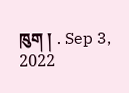ཁུག ། . Sep 3, 2022